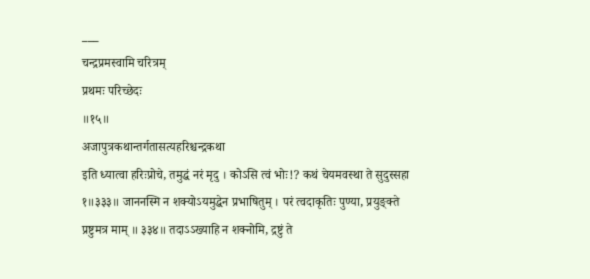___
चन्द्रप्रमस्वामि चरित्रम्
प्रथमः परिच्छेदः
॥१५॥
अजापुत्रकथान्तर्गतासत्यहरिश्चन्द्रकथा
इति ध्यात्वा हरिःप्रोचे, तमुद्धं नरं मृदु । कोऽसि त्वं भोः!? कथं चेयमवस्था ते सुदुस्सहा १॥३३३॥ जाननस्मि न शक्योऽयमुद्धेन प्रभाषितुम् । परं त्वदाकृतिः पुण्या, प्रयुङ्क्ते प्रष्टुमत्र माम् ॥ ३३४॥ तदाऽऽख्याहि न शक्नोमि, द्रष्टुं ते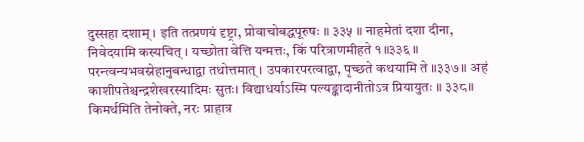दुस्सहा दशाम् । इति तत्प्रणयं दृष्ट्रा, प्रोवाचोबद्धपूरुषः ॥ ३३५ ॥ नाहमेतां दशा दीना, निवेदयामि कस्यचित् । यच्छोता वेत्ति यन्मत्तः, किं परित्राणमीहते १॥३३६ ॥ परन्त्वन्यभवस्नेहानुबन्धाद्वा तथोत्तमात् । उपकारपरत्वाद्वा, पृच्छते कथयामि ते ॥३३७॥ अहं काशीपतेश्चन्द्रशेखरस्यादिमः सुतः। विद्याधर्याऽस्मि पल्यङ्कादानीतोऽत्र प्रियायुतः ॥ ३३८॥ किमर्थमिति तेनोक्ते, नरः प्राहात्र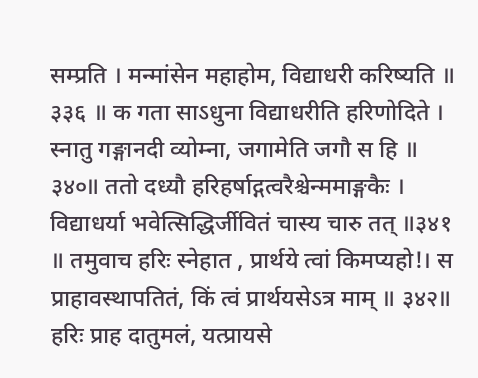सम्प्रति । मन्मांसेन महाहोम, विद्याधरी करिष्यति ॥ ३३६ ॥ क गता साऽधुना विद्याधरीति हरिणोदिते । स्नातु गङ्गानदी व्योम्ना, जगामेति जगौ स हि ॥ ३४०॥ ततो दध्यौ हरिहर्षाद्गत्वरैश्चेन्ममाङ्गकैः । विद्याधर्या भवेत्सिद्धिर्जीवितं चास्य चारु तत् ॥३४१ ॥ तमुवाच हरिः स्नेहात , प्रार्थये त्वां किमप्यहो!। स प्राहावस्थापतितं, किं त्वं प्रार्थयसेऽत्र माम् ॥ ३४२॥ हरिः प्राह दातुमलं, यत्प्रायसे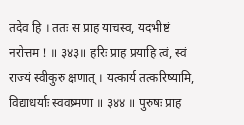तदेव हि । ततः स प्राह याचस्व, यदभीष्टं नरोत्तम ! ॥ ३४३॥ हरिः प्राह प्रयाहि त्वं, स्वं राज्यं स्वीकुरु क्षणात् । यत्कार्य तत्करिष्यामि, विद्याधर्याः स्ववष्र्मणा ॥ ३४४ ॥ पुरुषः प्राह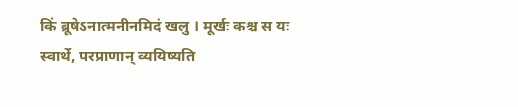किं ब्रूषेऽनात्मनीनमिदं खलु । मूर्खः कश्च स यः स्वार्थे, परप्राणान् व्ययिष्यति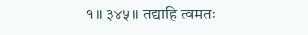१॥ ३४५॥ तद्याहि त्वमतः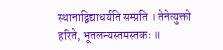स्थानाद्विद्याधर्यति सम्प्रति । तेनेत्युक्तो हरिते, भूतलन्यस्तमस्तकः ॥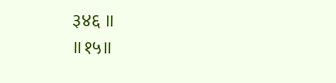३४६ ॥
॥१५॥